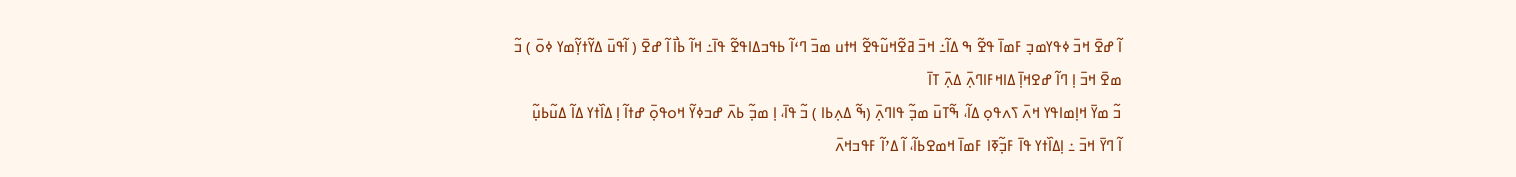ߊ߬ ߝߐ߫ ߞߏ߫ ߦߟߌߘߏ߲ ߓߘߊ߫ ߟߐ߬ ߒ ߡߊ߬߸ ߞߏ߫ ߥߐ߬ߞߎ߬ߟߐ߬ ߞߙߎ ߘߏ߫ ߣߵߊ߬ ߕߟߏߡߊߟߐ߬ ߟߊ߫߸ ߞߊ߬ ߕߊ߯ ߊ߬ ߝߐ߫ ( ߊ߬ߟߎ߫ ߡߌ߬ߙߌ߲߬ߘߌ ߦߋ߫ ) ߏ߬ ߘߐ߫ ߞߏ߫ ߊ߲ ߣߊ߬ ߝߐߞߊ߲߫ ߡߊߞߓߊߣߍ߲߫ ߡߍ߲߫ ߠߊ߫
ߏ߬ ߘߌ߫ ߞߊ߲ߘߊߟߌ ߞߍ߫ ߖߍߟߋ߲ ߡߊ߬، ߒ߬ߠߎ߫ ߘߏ߲߬ ߟߊߣߍ߲߫ (ߒ߬ ߡߍ߲ߕߊ ) ߏ߬ ߟߊ߫، ߊ߲ ߘߏ߲߬ ߕߍ߫ ߝߏߦߌ߬ ߞߋߟߋ߲߫ ߝߙߊ߬ ߊ߲ ߡߊ߰ߙߌ ߡߊ߬ ߡߎ߬ߕߎ߲߬
ߊ߬ ߣߌ߫ ߞߏ߫ ߸ ߊ߲ߡߊ߰ߙߌ ߟߊ߫ ߓߏ߲߬ߧߊ ߓߘߊ߫ ߞߘߐߕߊ߬، ߊ߬ ߡߴߊ߬ ߓߟߏߞߍ߫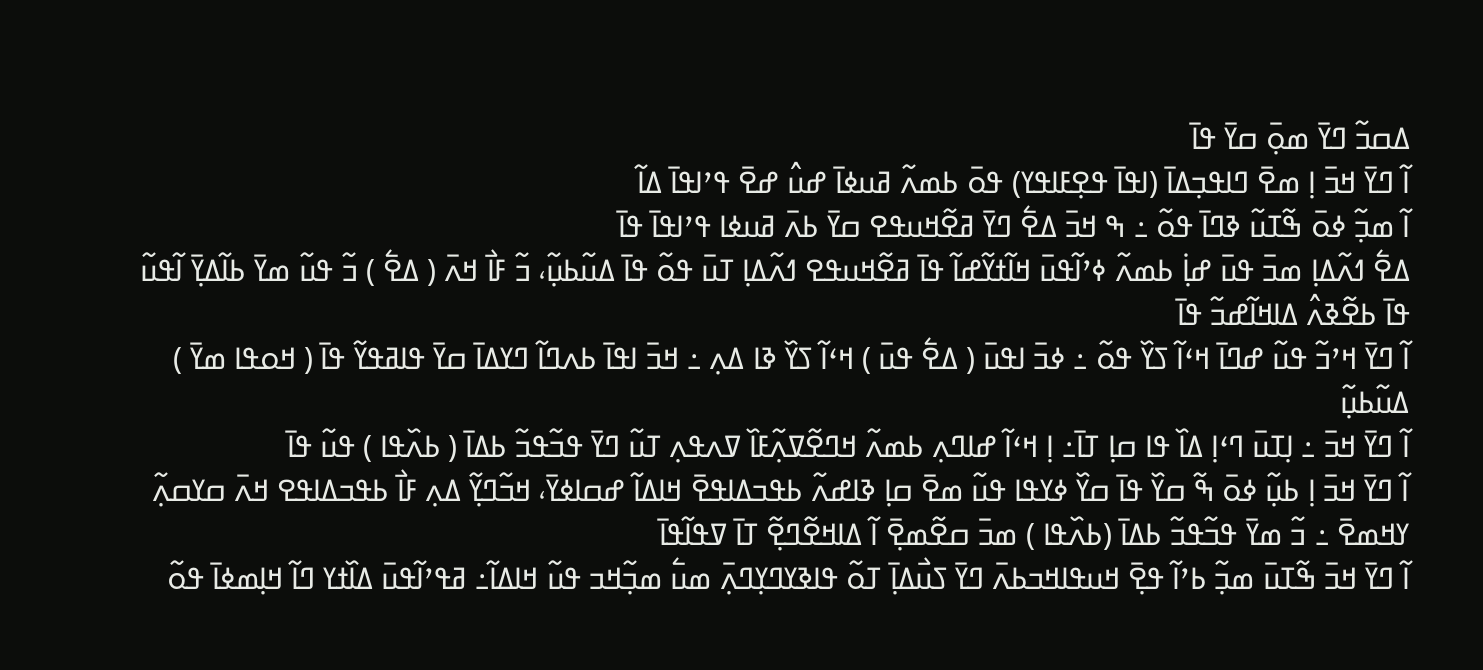ߡߛߏ߬ ߣߌ߫ ߘߋ߲߫ ߛߌ߫ ߟߊ߫
ߊ߬ ߣߌ߫ ߞߏ߫ ߊ߲ ߘߐ߫ ߣߊߟߏ߲ߡߊ߫ (ߊߟߊ߫ ߟߐ߲ߓߊߟߌ) ߟߋ߫ ߕߘߍ߬ ߥߎߦߊ߫ ߝߎ߮ ߝߐ߫ ߟߴߊߟߊ߫ ߡߊ߬
ߊ߬ ߘߏ߲߬ ߦߋ߫ ߒ߬ߠߎ߬ ߢߣߊ߫ ߟߋ߬ ߸ ߒ ߞߏ߫ ߡߐ߱ ߣߌ߫ ߥߐ߬ߞߎߟߐ ߛߌ߫ ߕߍ߫ ߥߎߦߊ ߟߴߊߟߊ߫ ߟߊ߫
ߡߐ߱ ߗߍ߬ߡߊ߲ ߘߏ߫ ߟߎ߫ ߝߊ߲߭ ߕߘߍ߬ ߦߴߊ߬ߟߎ߫ ߞߊ߬ߙߌ߬ߝߊ߬ ߟߊ߫ ߥߐ߬ߞߎߟߐ ߗߍ߬ߡߊ߲ ߠߎ߫ ߟߋ߬ ߟߊ߫ ߡߎ߬ߕߎ߲߬، ߏ߬ ߓߊ߯ ߞߍ߫ ( ߡߐ߱ ) ߏ߬ ߟߎ߬ ߘߌ߫ ߕߊ߬ߡߌ߲߫ ߊ߬ߟߎ߬ ߟߊ߫ ߕߐ߬ߢߍ߮ ߡߊߞߊ߬ߝߏ߬ ߟߊ߫
ߊ߬ ߣߌ߫ ߞߴߏ߬ ߟߎ߬ ߝߣߊ߫ ߞߵߊ߬ ߖߌ߰ ߟߋ߬ ߸ ߦߏ߫ ߊߟߎ߫ ( ߡߐ߱ ߟߎ߫ ) ߞߵߊ߬ ߖߌ߰ ߢߊ ߡߍ߲ ߸ ߞߏ߫ ߊߟߊ߫ ߕߍߣߊ߬ ߣߌߡߊ߫ ߛߌ߫ ߟߊߥߟߌ߬ ߟߊ߫ ( ߞߋߟߊ ߘߌ߫ ) ߡߎ߬ߕߎ߲߬
ߊ߬ ߣߌ߫ ߞߏ߫ ߸ ߊ߲ߠߎ߫ ߣߵߊ߲ ߡߊ߰ ߟߊ ߛߊ߲ ߠߊ߫߸ ߊ߲ ߞߵߊ߬ ߝߊߣߍ߲ ߕߘߍ߬ ߞߣߐ߬ߜߍ߲߬ߓߊ߰ ߜߍߟߍ߲ ߠߎ߬ ߣߌ߫ ߟߏ߬ߟߏ߬ ߕߡߊ߫ ( ߕߍ߰ߟߊ ) ߟߎ߬ ߟߊ߫
ߊ߬ ߣߌ߫ ߞߏ߫ ߊ߲ ߕߎ߲߬ ߦߋ߫ ߒ߬ ߛߌ߰ ߟߊ߫ ߛߌ߰ ߦߌߟߊ ߟߎ߬ ߘߐ߫ ߛߊ߲ ߢߊߝߍ߬ ߕߟߏߡߊߟߐ߫ ߞߊߡߊ߬ ߝߛߊߦߌ߫، ߞߏ߬ߣߌ߲߬ ߡߍ߲ ߓߊ߯ ߕߟߏߡߊߟߐ ߞߍ߫ ߛߌߛߍ߲߬ ߌߞߘߐ߫ ߸ ߏ߬ ߘߌ߫ ߟߏ߬ߟߏ߬ ߕߡߊ߫ (ߕߍ߰ߟߊ ) ߘߏ߫ ߛߐ߬ߘߐ߲߫ ߊ߬ ߡߊߞߐ߬ߣߐ߲߬ ߠߊ߫ ߜߟߊ߬ߟߊ߫
ߊ߬ ߣߌ߫ ߞߏ߫ ߒ߬ߠߎ߫ ߘߏ߲߬ ߕߴߊ߬ ߟߐ߲߫ ߞߎߟߊߞߏߕߍ߫ ߣߌ߫ ߖߎ߯ߡߊ߲߫ ߠߋ߬ ߟߊߢߌߣߌ߲ߣߍ߲߫ ߘߎ߱ ߘߏ߲߬ߞߏ ߟߎ߬ ߞߊߡߊ߬߸ ߥߟߴߊ߬ߟߎ߫ ߡߊ߰ߙߌ ߣߊ߬ ߞߊ߲ߘߦߊ߫ ߟߋ߬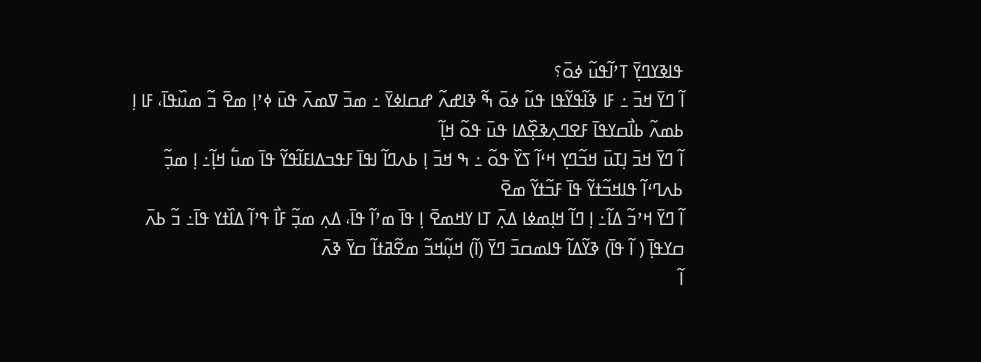ߟߊߢߌߣߌ߲߫ ߠߴߊ߬ߟߎ߬ ߦߋ߫؟
ߊ߬ ߣߌ߫ ߞߏ߫ ߸ ߓߊ ߢߊ߬ߟߌ߬ߟߊ ߟߎ߬ ߦߋ߫ ߒ߬ ߢߊߝߍ߬ ߝߛߊߦߌ߫ ߸ ߘߏ߫ ߜߘߍ߫ ߟߎ߫ ߦߴߊ߲ ߘߐ߫ ߏ߬ ߘߎ߰ߟߊ߫، ߓߊ ߊ߲ ߕߘߍ߬ ߕߊ߯ߛߌߟߊ߫ ߓߐߣߍ߲ߢߐ߲߰ߡߊ ߟߎ߫ ߟߋ߬ ߞߊ߲߬
ߊ߬ ߣߌ߫ ߞߏ߫ ߊ߲ߠߎ߫ ߞߏ߬ߣߌ߲ ߞߵߊ߬ ߖߌ߰ ߟߋ߬ ߸ ߒ ߞߏ߫ ߊ߲ ߕߍߣߊ߬ ߊߟߊ߫ ߓߟߏߡߊߓߊ߬ߟߌ߬ ߟߊ߫ ߘߎ߱ ߞߊ߲߬߸ ߊ߲ ߘߏ߲߬ ߕߍߣߵߊ߬ ߟߊߞߏ߬ߙߌ߬ ߟߊ߫ ߓߏ߬ߙߌ߬ ߘߐ߫
ߊ߬ ߣߌ߫ ߞߴߏ߬ ߡߊ߬߸ ߊ߲ ߣߊ߬ ߞߊ߲ߘߦߊ ߡߍ߲߫ ߠߊ ߌߞߘߐ߫ ߊ߲ ߟߊ߫ ߘߴߊ߬ ߟߊ߫، ߡߍ߲ ߘߏ߲߬ ߓߊ߯ ߟߴߊ߬ ߡߊ߰ߙߌ ߟߊ߫߸ ߏ߬ ߕߍ߫ ߛߌߟߊ߲߫ ( ߊ߬ ߟߊ߫) ߢߌ߬ߡߊ߬ ߟߊߘߛߏ߫ ߣߌ߫ (ߊ߬) ߞߎ߲߬ߞߏ߬ ߘߐ߬ߥߙߊ߬ ߛߌ߫ ߢߍ߫
ߊ߬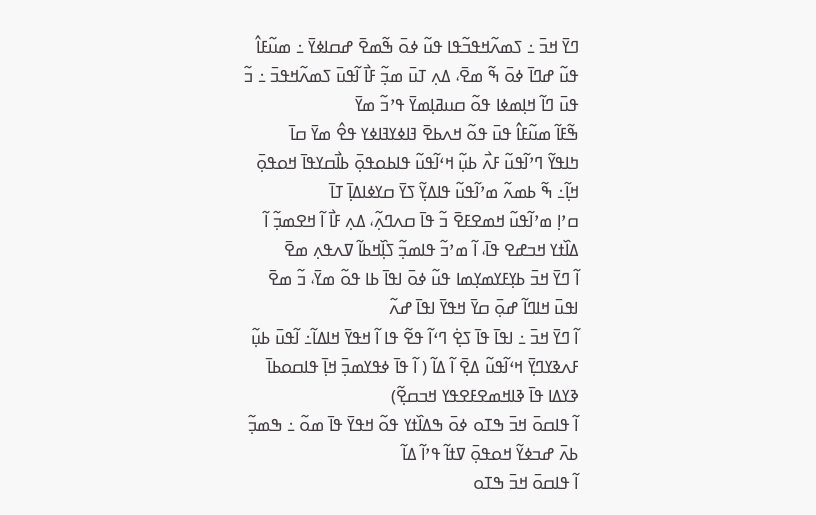ߣߌ߫ ߞߏ߫ ߸ ߖߘߍ߬ߞߟߏ߬ߟߊ ߟߎ߬ ߦߋ߫ ߒ߬ߘߐ߫ ߝߛߊߦߌ߫ ߸ ߘߎ߬ߓߊ߮ ߟߎ߬ ߝߣߊ߫ ߦߋ߫ ߒ߬ ߘߐ߫، ߡߍ߲ ߠߎ߫ ߘߏ߲߬ ߓߊ߯ ߊ߬ߟߎ߫ ߖߘߍ߬ߞߟߏ߫ ߸ ߏ߬ ߟߎ߫ ߣߊ߬ ߞߊ߲ߘߦߊ ߟߋ߬ ߛߎߥߊ߲ߘߌ߫ ߟߴߏ߬ ߘߌ߫
ߒ߬ߓߊ߬ ߘߎ߬ߓߊ߮ ߟߎ߫ ߟߋ߬ ߞߍߕߐ߫ ߔߊߦߌߔߊߦߌ ߟߐ߮ ߘߌ߫ ߛߊ߫
ߤߊߟߌ߬ ߣߴߊ߬ߟߎ߬ ߓߍ߯ ߕߎ߲߬ ߞߵߊ߬ߟߎ߬ ߟߊߕߋߟߋ߲߫ ߕߊ߯ߛߌߟߊ߫ ߞߋߟߋ߲߫ ߞߊ߲߬߸ ߒ߬ ߕߘߍ߬ ߘߴߊ߬ߟߎ߬ ߟߊߡߌ߲߬ ߖߌ߫ ߛߌߦߊߡߊ߲߫ ߠߊ߫
ߛߴߊ߲ ߘߴߊ߬ߟߎ߬ ߞߘߐߓߐ߫ ߏ߬ ߟߊ߫ ߛߍߣߍ߲߬، ߡߍ߲ ߓߊ߯ ߊ߬ ߞߐߘߏ߲߬ ߊ߬ ߡߊ߰ߙߌ ߞߏߝߐ ߟߊ߫، ߊ߬ ߘߴߏ߬ ߟߊߘߏ߲߬ ߖߊ߲߰ߞߕߊ߬ ߜߍߟߍ߲ ߘߐ߫
ߊ߬ ߣߌ߫ ߞߏ߫ ߕߌ߲ߓߌߘߌ߲ߘߊ ߟߎ߬ ߦߋ߫ ߊߟߊ߫ ߕߊ ߟߋ߬ ߘߌ߫، ߏ߬ ߘߐ߫ ߊߟߎ߫ ߞߊߣߊ߬ ߝߋ߲߫ ߛߌ߫ ߞߟߌ߫ ߊߟߊ߫ ߝߍ߬
ߊ߬ ߣߌ߫ ߞߏ߫ ߸ ߊߟߊ߫ ߟߊ߫ ߖߐ߲߭ ߣߵߊ߬ ߟߐ߬ ߟߊ ߊ߬ ߞߟߌ߫ ߞߊߡߊ߬߸ ߊ߬ߟߎ߫ ߕߎ߲߬ ߓߍߢߌߣߌ߲߫ ߞߵߊ߬ߟߎ߬ ߡߐ߲߫ ߊ߬ ߡߊ߬ ( ߊ߬ ߟߊ߫ ߦߟߌߘߏ߲߫ ߞߊ߲߫ ߟߊߛߋߕߊ߫ ߢߌߡߊ ߟߊ߫ ߢߊߞߘߐߓߐߟߌ ߞߏߛߐ߲߬)
ߊ߬ ߟߊߛߋ߫ ߞߏ߫ ߒߠߋ ߦߋ߫ ߒߡߊ߰ߙߌ ߟߋ߬ ߞߟߌ߫ ߟߊ߫ ߘߋ߬ ߸ ߒߘߏ߲߬ ߕߍ߫ ߝߏߦߌ߬ ߞߋߟߋ߲߫ ߜߙߊ߬ ߟߴߊ߬ ߡߊ߬
ߊ߬ ߟߊߛߋ߫ ߞߏ߫ ߒߠߋ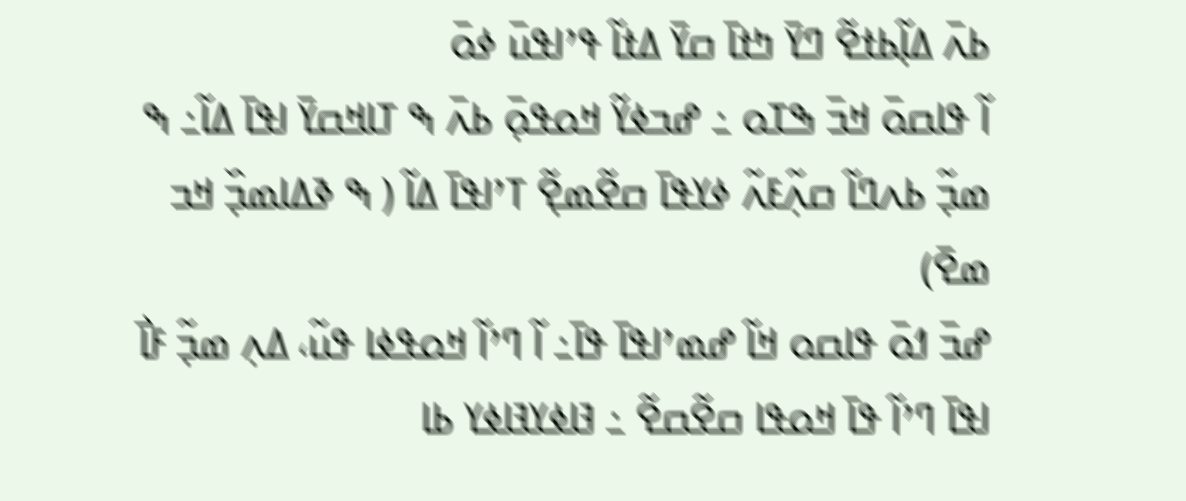ߕߍ߫ ߡߊ߲߬ߕߙߐ߬ ߣߌ߫ ߤߙߊ߫ ߛߌ߫ ߡߙߊ߬ ߟߴߊߟߎ߫ ߦߋ߫
ߊ߬ ߟߊߛߋ߫ ߞߏ߫ ߒߠߋ ߸ ߝߏߦߌ߬ ߞߋߟߋ߲߫ ߕߍ߫ ߒ ߠߊߞߛߌ߫ ߊߟߊ߫ ߡߊ߬߸ ߒ ߘߏ߲߬ ߕߍߣߊ߬ ߛߍ߲߬ߓߍ߬ ߦߌߟߊ߫ ߛߐ߬ߘߐ߲߬ ߠߴߊߟߊ߫ ߡߊ߬ ( ߒ ߢߡߊߘߏ߲߰ ߞߏ ߘߐ߫)
ߝߏ߫ ߗߋ߫ ߟߊߛߋ ߞߊ߬ ߝߘߴߊߟߊ߫ ߟߊ߫߸ ߊ߬ ߣߴߊ߬ ߞߋߟߦߊ ߟߎ߬، ߡߍ߲ ߘߏ߲߬ ߓߊ߯ ߊߟߊ߫ ߣߴߊ߬ ߟߊ߫ ߞߋߟߊ ߛߐ߬ߛߐ߬ ߸ ߔߊߦߌߔߊߦߌ ߕߊ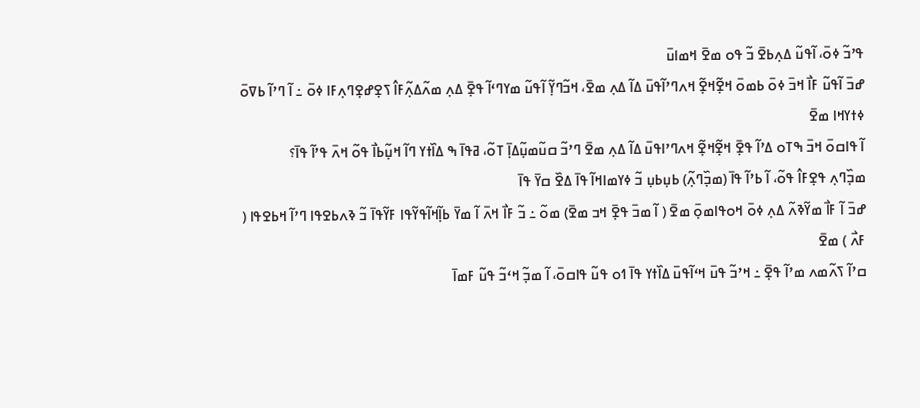ߟߴߏ߬ ߦߋ߫، ߊ߬ߟߎ߬ ߡߍ߲ߕߐ߫ ߏ߬ ߟߋ ߘߐ߫ ߞߘߊߎ߫
ߝߏ߫ ߊ߬ߟߎ߬ ߓߊ߯ ߞߏ߫ ߦߋ߫ ߕߘߋ߫ ߞߐ߲߬ߞߐ߲߬ ߞߍߣߴߊ߬ߟߎ߫ ߡߊ߬ ߡߍ߲ ߘߐ߫، ߞߏ߬ߣߌ߲߬ ߊ߬ߟߎ߬ ߘߌߣߵߊ߬ ߟߐ߲߫ ߡߍ߲ ߘߍ߬ߡߍ߲߬ߓߊ߮ ߖߐ߲ߝߐ߲ߣߍ߲ߓߊ ߦߋ߫ ߸ ߊ߬ ߣߴߊ߬ ߕߜߋ߫ ߦߙߌߞߊ ߘߐ߫
ߊ߬ ߟߊߛߋ߫ ߞߏ߫ ߒߠߋ ߡߴߊ߬ ߟߐ߲߫ ߞߐ߲߬ߞߐ߲߬ ߞߍߣߴߊߟߎ߫ ߡߊ߬ ߡߍ߲ ߘߐ߫ ߣߴߏ߬ ߛߎ߬ߘߎ߲߬ߡߊ߲߫ ߠߋ߬، ߥߟߊ߫ ߒ ߡߊ߰ߙߌ ߣߊ߬ ߞߎ߲߬ߕߊ߯ ߟߋ߬ ߞߍ߫ ߟߴߊ߬ ߟߊ߫؟
ߘߏ߲߰ߣߍ߲ ߟߐ߲ߓߊ߮ ߟߋ߬، ߊ߬ ߕߴߊ߬ ߟߊ߫ (ߘߏ߲߰ߣߍ߲߬) ߕߎ߲ߕߎ߲ ߏ߬ ߦߌߘߊߞߊ߬ ߟߊ߫ ߡߐ߰ ߛߌ߫ ߟߊ߫
ߝߏ߫ ߊ߬ ߓߊ߯ ߘߌ߬ߢߍ߬ ߡߍ߲ ߦߋ߫ ߞߋߟߊߘߋ߲߫ ߘߐ߫ ( ߊ߬ ߘߏ߫ ߟߐ߲߫ ߞߏ ߘߐ߫) ߘߋ߬ ߸ ߏ߬ ߓߊ߯ ߞߍ߫ ߊ߬ ߘߌ߫ ߕߊ߲߬ߞߊ߬ߟߌ߬ߟߊ ߓߌ߬ߟߊ߫ ߏ߬ ߢߍߕߐߟߊ ߣߴߊ߬ ߞߕߐߟߊ ( ߓߍ߯ ) ߘߐ߫
ߛߴߊ߬ ߖߍ߬ߘߍ ߘߴߊ߬ ߟߐ߲߫ ߸ ߞߴߏ߬ ߟߎ߫ ߞߵߊ߬ߟߎ߫ ߡߊ߰ߙߌ ߟߊ߫ ߗߋ ߟߎ߬ ߟߊߛߋ߫، ߊ߬ ߘߏ߲߬ ߞߵߏ߬ ߟߎ߬ ߓߘߊ߫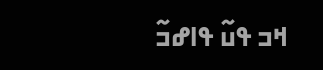ߞߏ ߟߎ߬ ߟߊߝߏ߬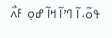ߟߋ߬، ߊ߬ ߣߴߊ߬ ߞߊ߬ ߝߋ߲ ߓߍ߯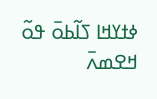ߦߙߌߞߊ ߖߊ߬ߕߋ߫ ߟߋ߬ ߞߐߘߍ߫